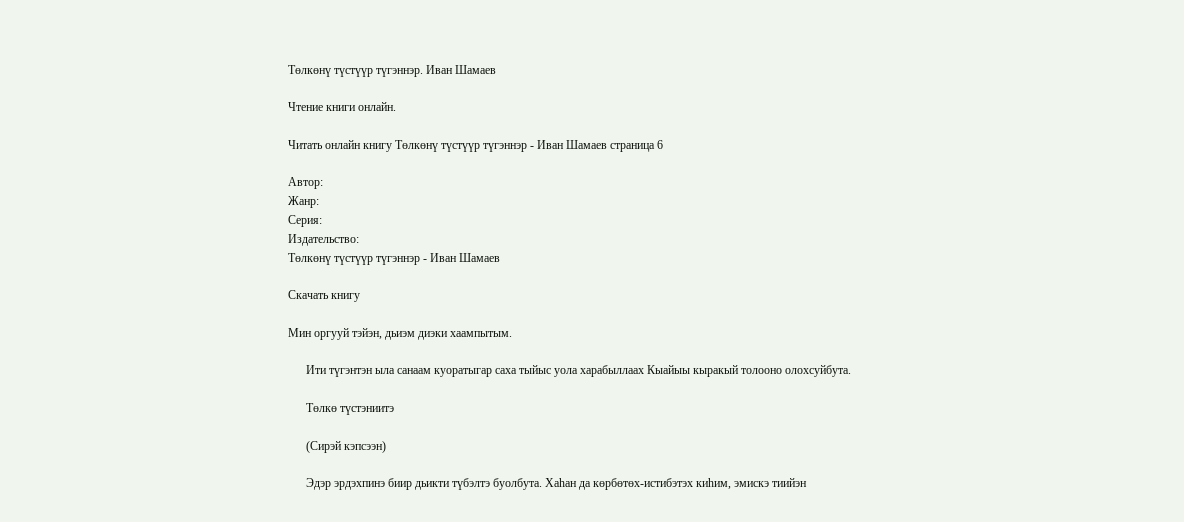Төлкөнү түстүүр түгэннэр. Иван Шамаев

Чтение книги онлайн.

Читать онлайн книгу Төлкөнү түстүүр түгэннэр - Иван Шамаев страница 6

Автор:
Жанр:
Серия:
Издательство:
Төлкөнү түстүүр түгэннэр - Иван Шамаев

Скачать книгу

Мин оргууй тэйэн, дьиэм диэки хаампытым.

      Ити түгэнтэн ыла санаам куоратыгар саха тыйыс уола харабыллаах Кыайыы кыракый толооно олохсуйбута.

      Төлкө түстэниитэ

      (Сирэй кэпсээн)

      Эдэр эрдэхпинэ биир дьикти түбэлтэ буолбута. Хаһан да көрбөтөх-истибэтэх киһим, эмискэ тиийэн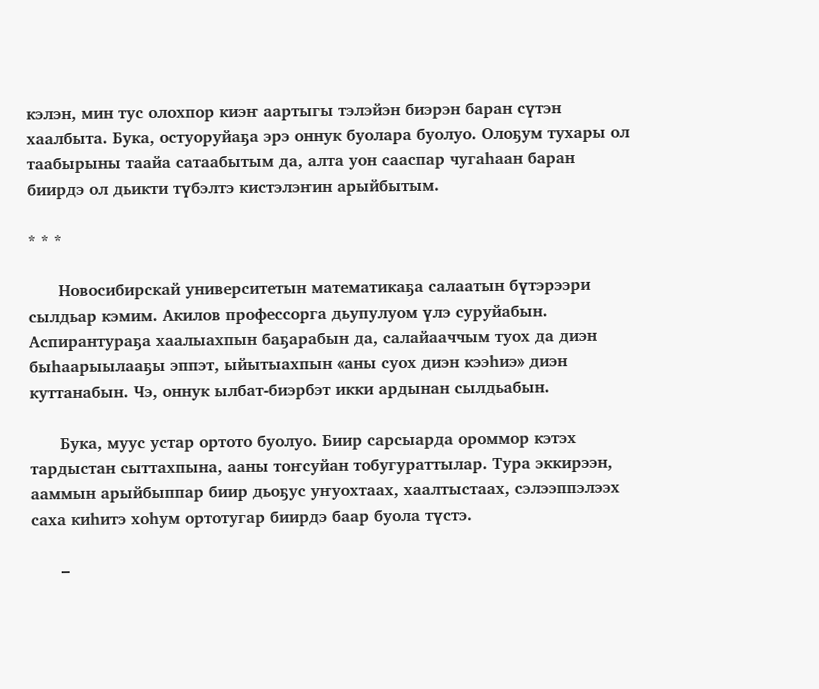кэлэн, мин тус олохпор киэҥ аартыгы тэлэйэн биэрэн баран сүтэн хаалбыта. Бука, остуоруйаҕа эрэ оннук буолара буолуо. Олоҕум тухары ол таабырыны таайа сатаабытым да, алта уон сааспар чугаһаан баран биирдэ ол дьикти түбэлтэ кистэлэҥин арыйбытым.

* * *

      Новосибирскай университетын математикаҕа салаатын бүтэрээри сылдьар кэмим. Акилов профессорга дьупулуом үлэ суруйабын. Аспирантураҕа хаалыахпын баҕарабын да, салайааччым туох да диэн быһаарыылааҕы эппэт, ыйытыахпын «аны суох диэн кээһиэ» диэн куттанабын. Чэ, оннук ылбат-биэрбэт икки ардынан сылдьабын.

      Бука, муус устар ортото буолуо. Биир сарсыарда ороммор кэтэх тардыстан сыттахпына, ааны тоҥсуйан тобугураттылар. Тура эккирээн, ааммын арыйбыппар биир дьоҕус уҥуохтаах, хаалтыстаах, сэлээппэлээх саха киһитэ хоһум ортотугар биирдэ баар буола түстэ.

      –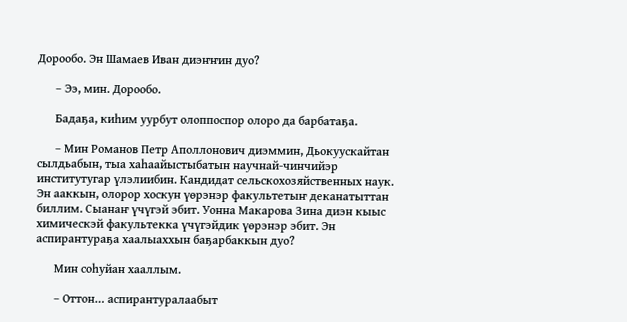Дорообо. Эн Шамаев Иван диэҥҥин дуо?

      – Ээ, мин. Дорообо.

      Бадаҕа, киһим уурбут олоппоспор олоро да барбатаҕа.

      – Мин Романов Петр Аполлонович диэммин, Дьокуускайтан сылдьабын, тыа хаһаайыстыбатын научнай-чинчийэр институтугар үлэлиибин. Кандидат сельскохозяйственных наук. Эн ааккын, олорор хоскун үөрэнэр факультетыҥ деканатыттан биллим. Сыанаҥ үчүгэй эбит. Уонна Макарова Зина диэн кыыс химическэй факультекка үчүгэйдик үөрэнэр эбит. Эн аспирантураҕа хаалыаххын баҕарбаккын дуо?

      Мин соһуйан хааллым.

      – Оттон… аспирантуралаабыт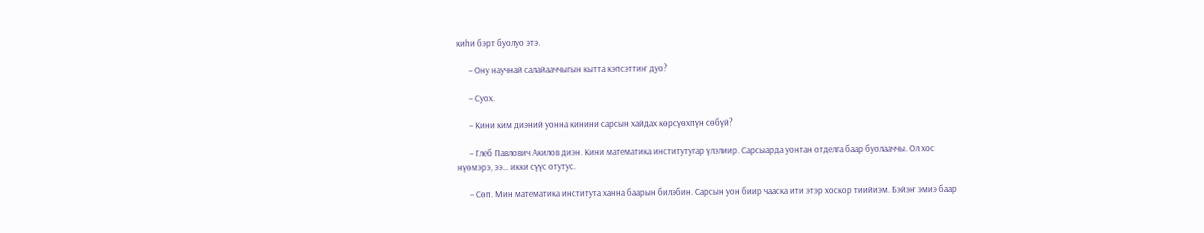киһи бэрт буолуо этэ.

      – Ону научнай салайааччыгын кытта кэпсэттиҥ дуо?

      – Суох.

      – Кини ким диэний уонна кинини сарсын хайдах көрсүөхпүн сөбүй?

      – Глеб Павлович Акилов диэн. Кини математика институтугар үлэлиир. Сарсыарда уонтан отделга баар буолааччы. Ол хос нүөмэрэ, ээ… икки сүүс отутус.

      – Сөп. Мин математика института ханна баарын билэбин. Сарсын уон биир чааска ити этэр хоскор тиийиэм. Бэйэҥ эмиэ баар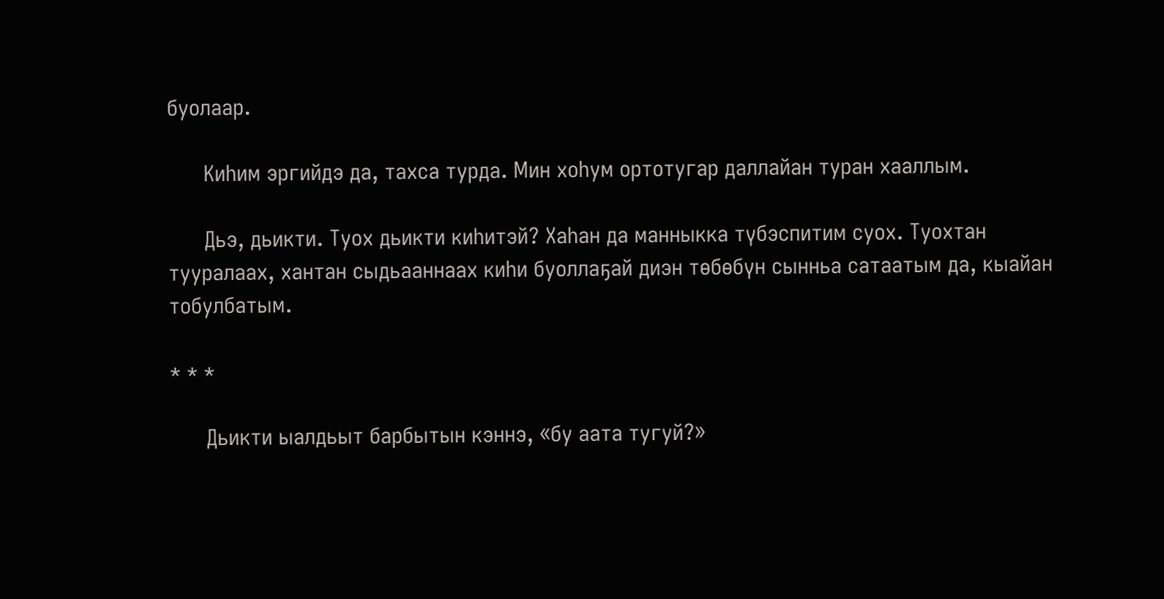буолаар.

      Киһим эргийдэ да, тахса турда. Мин хоһум ортотугар даллайан туран хааллым.

      Дьэ, дьикти. Туох дьикти киһитэй? Хаһан да манныкка түбэспитим суох. Туохтан тууралаах, хантан сыдьааннаах киһи буоллаҕай диэн төбөбүн сынньа сатаатым да, кыайан тобулбатым.

* * *

      Дьикти ыалдьыт барбытын кэннэ, «бу аата тугуй?»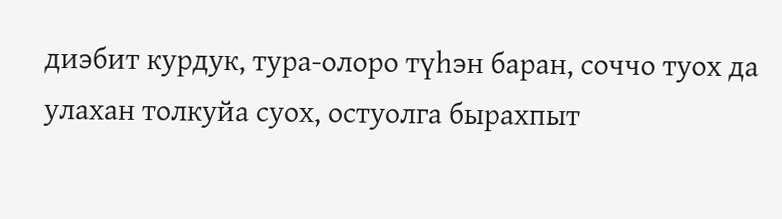диэбит курдук, тура-олоро түһэн баран, соччо туох да улахан толкуйа суох, остуолга бырахпыт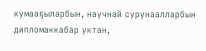кумааҕыларбын, научнай сурунаалларбын дипломаккабар уктан,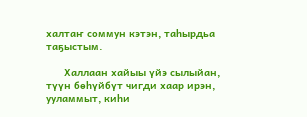халтаҥ соммун кэтэн, таһырдьа таҕыстым.

      Халлаан хайыы үйэ сылыйан, түүн бөһүйбүт чигди хаар ирэн, ууламмыт, киһи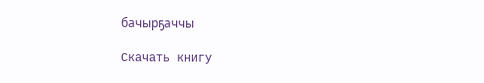бачырҕаччы

Скачать книгу